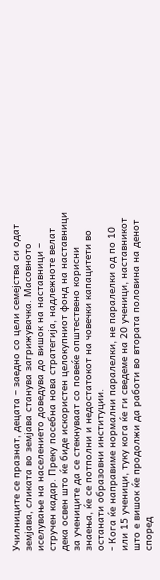Училниците се празнат, децата – заедно со цели семејства си одат земјава, сликата во земјава станува загрижувачка. Масовното иселување на населението доведува до вишок на наставници – стручен кадар. Преку посебна нова стратегија, надлежноте велат дека освен што ќе биде искористен целокупниот фонд на наставници за учениците да се стекнуваат со повеќе општествено корисни знаења, ќе се потполни и недостатокот на човечки капацитети во останати образовни институции.
- Кога ќе направиме нормални паралелки, не паралелки од по 10 или 15 ученици, туку кога ќе ги сведеме на 20 ученици, наставникот што е вишок ќе продолжи да работи во втората половина на денот според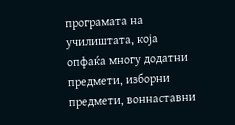програмата на училиштата, која опфаќа многу додатни предмети, изборни предмети, воннаставни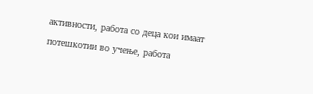активности, работа со деца кои имаат потешкотии во учење, работа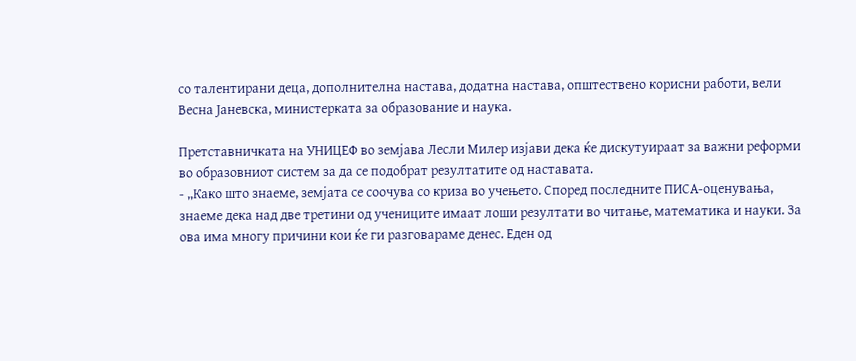со талентирани деца, дополнителна настава, додатна настава, општествено корисни работи, вели Весна Јаневска, министерката за образование и наука.

Претставничката на УНИЦЕФ во земјава Лесли Милер изјави дека ќе дискутуираат за важни реформи во образовниот систем за да се подобрат резултатите од наставата.
- „Како што знаеме, земјата се соочува со криза во учењето. Според последните ПИСА-оценувања, знаеме дека над две третини од учениците имаат лоши резултати во читање, математика и науки. За ова има многу причини кои ќе ги разговараме денес. Еден од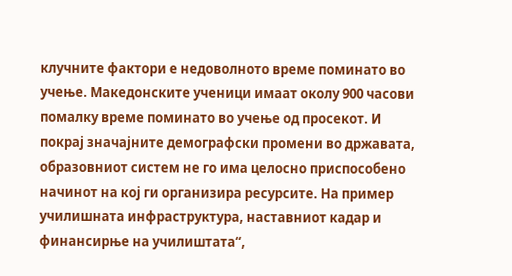клучните фактори е недоволното време поминато во учење. Македонските ученици имаат околу 900 часови помалку време поминато во учење од просекот. И покрај значајните демографски промени во државата, образовниот систем не го има целосно приспособено начинот на кој ги организира ресурсите. На пример училишната инфраструктура, наставниот кадар и финансирње на училиштата“,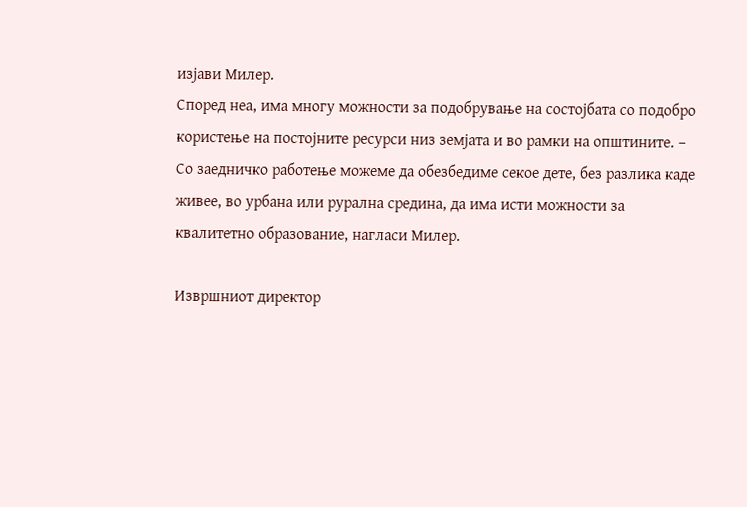изјави Милер.
Според неа, има многу можности за подобрување на состојбата со подобро користење на постојните ресурси низ земјата и во рамки на општините. – Со заедничко работење можеме да обезбедиме секое дете, без разлика каде живее, во урбана или рурална средина, да има исти можности за квалитетно образование, нагласи Милер.

Извршниот директор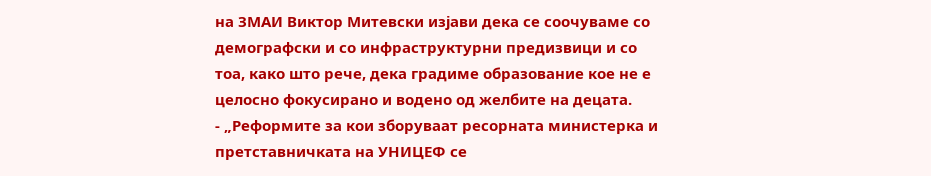на ЗМАИ Виктор Митевски изјави дека се соочуваме со демографски и со инфраструктурни предизвици и со тоа, како што рече, дека градиме образование кое не е целосно фокусирано и водено од желбите на децата.
- „Реформите за кои зборуваат ресорната министерка и претставничката на УНИЦЕФ се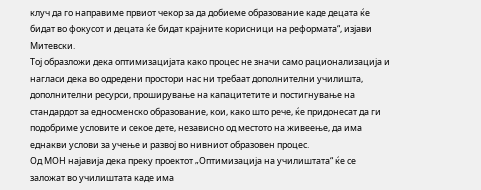клуч да го направиме првиот чекор за да добиеме образование каде децата ќе бидат во фокусот и децата ќе бидат крајните корисници на реформата“, изјави Митевски.
Тој образложи дека оптимизацијата како процес не значи само рационализација и нагласи дека во одредени простори нас ни требаат дополнителни училишта, дополнителни ресурси, проширување на капацитетите и постигнување на стандардот за едносменско образование, кои, како што рече, ќе придонесат да ги подобриме условите и секое дете, независно од местото на живеење, да има еднакви услови за учење и развој во нивниот образовен процес.
Од МОН најавија дека преку проектот „Оптимизација на училиштата“ ќе се заложат во училиштата каде има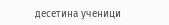десетина ученици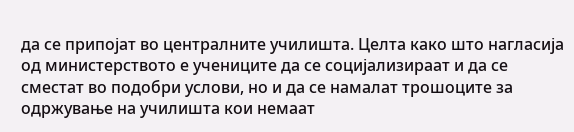да се припојат во централните училишта. Целта како што нагласија од министерството е учениците да се социјализираат и да се сместат во подобри услови, но и да се намалат трошоците за одржување на училишта кои немаат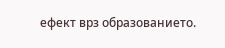ефект врз образованието.